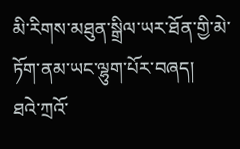མི་རིགས་མཐུན་སྒྲིལ་ཡར་ཐོན་གྱི་མེ་ཏོག་ནམ་ཡང་ལྷུག་པོར་བཞད།
ཐའེ་ཀྲའོ་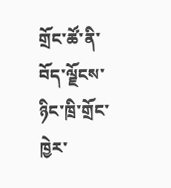གྲོང་ཚོ་ནི་བོད་ལྗོངས་ཉིང་ཁྲི་གྲོང་ཁྱེར་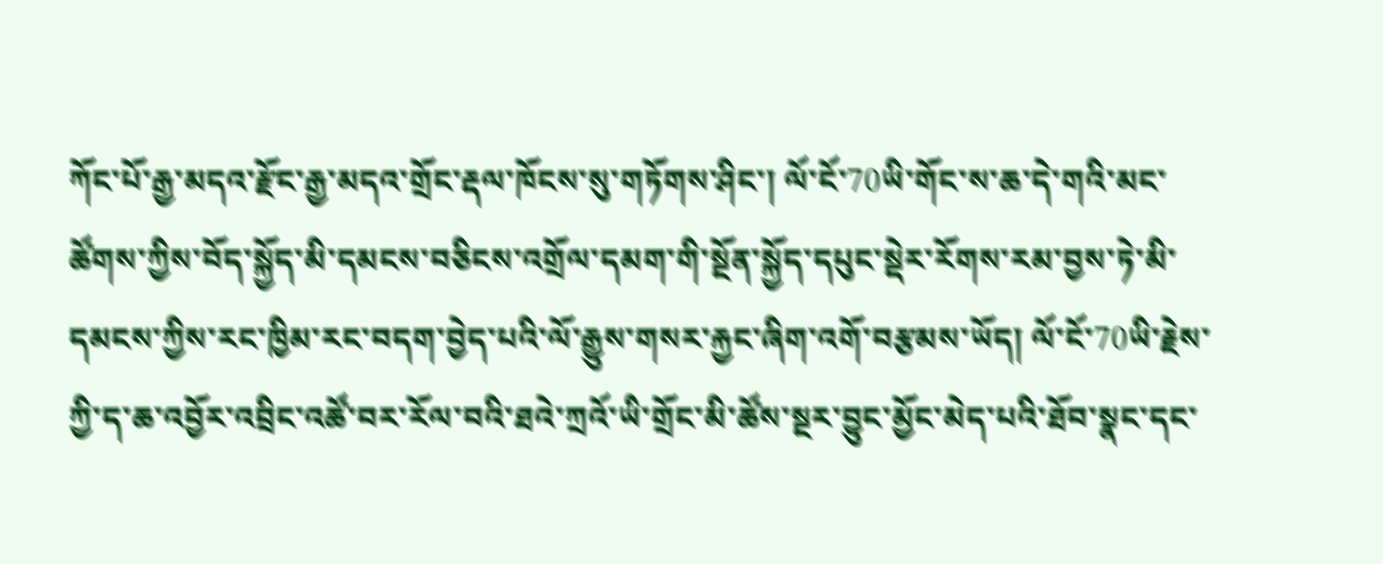ཀོང་པོ་རྒྱ་མདའ་རྫོང་རྒྱ་མདའ་གྲོང་རྡལ་ཁོངས་སུ་གཏོགས་ཤིང་། ལོ་ངོ་70ཡི་གོང་ས་ཆ་དེ་གའི་མང་ཚོགས་ཀྱིས་བོད་སྐྱོད་མི་དམངས་བཅིངས་འགྲོལ་དམག་གི་སྔོན་སྐྱོད་དཔུང་སྡེར་རོགས་རམ་བྱས་ཏེ་མི་དམངས་ཀྱིས་རང་ཁྱིམ་རང་བདག་བྱེད་པའི་ལོ་རྒྱུས་གསར་རྐྱང་ཞིག་འགོ་བརྩམས་ཡོད། ལོ་ངོ་70ཡི་རྗེས་ཀྱི་ད་ཆ་འབྱོར་འབྲིང་འཚོ་བར་རོལ་བའི་ཐའེ་ཀྲའོ་ཡི་གྲོང་མི་ཚོས་སྔར་བྱུང་མྱོང་མེད་པའི་ཐོབ་སྣང་དང་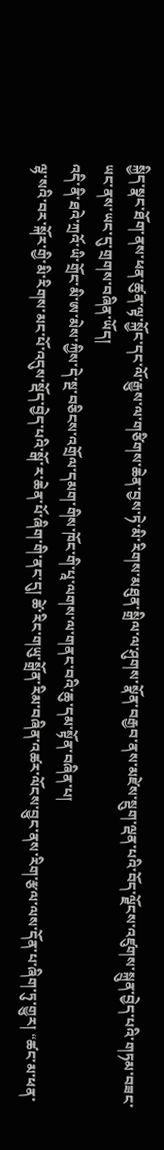སྐྱིད་སྣང་ཐོག་ནས་ཕན་ཚུན་ལྟ་སྐྱོང་དང་ལོ་རྒྱུས་ལ་གཙིགས་ཆེན་བྱས་ཏེ་མི་རིགས་མཐུན་སྒྲིལ་ལ་ཤུགས་སྣོན་བརྒྱབ་ནས་མཛེས་སྡུག་ལྡན་པའི་བོད་ལྗོངས་འཛུགས་སྐྲུན་བྱེད་པའི་གཏམ་བཟང་ཡང་ནས་ཡང་དུ་གྲགས་བཞིན་ཡོད།
འདི་ནི་ཐའེ་ཀྲའོ་ཡི་གྲོང་མི་ཨ་མེས་ཀྱིས་དེ་སྔ་བཅིངས་འགྲོལ་དམག་གིས་ཁོང་གི་པཱ་ལགས་ལ་གནང་བའི་ཆུ་དམ་སྟོན་བཞིན་པ།
ལྷ་སའི་བར་སྐོར་གྱི་མི་རིགས་མང་པོ་འདུས་སྡོད་བྱེད་པའི་སྒོ་ར་ཆེན་པོ་ཞིག་གི་ནང་དུ། ཚེ་རིང་གཡུ་སྒྲོན་རིམ་བཞིན་འཚར་ལོངས་བྱུང་ནས་རིག་རྩལ་ལས་དོན་པ་ཞིག་ཏུ་གྱུར། “ཚང་མ་ཕན་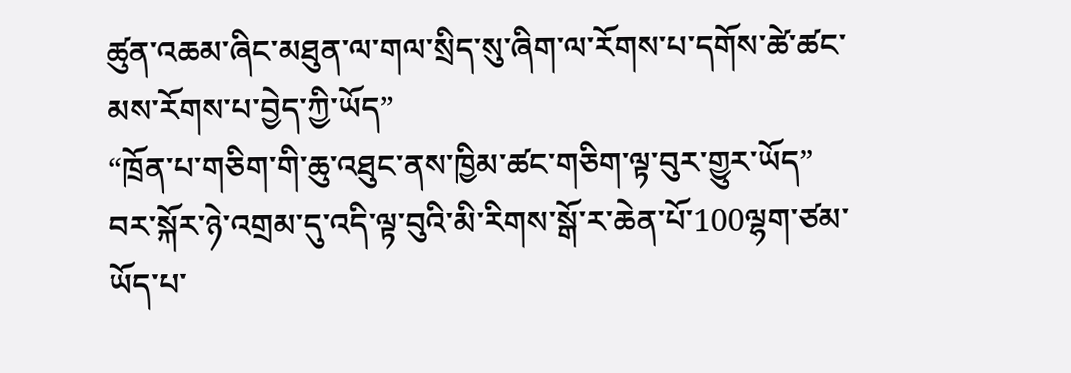ཚུན་འཆམ་ཞིང་མཐུན་ལ་གལ་སྲིད་སུ་ཞིག་ལ་རོགས་པ་དགོས་ཚེ་ཚང་མས་རོགས་པ་བྱེད་ཀྱི་ཡོད”
“ཁྲོན་པ་གཅིག་གི་ཆུ་འཐུང་ནས་ཁྱིམ་ཚང་གཅིག་ལྟ་བུར་གྱུར་ཡོད” བར་སྐོར་ཉེ་འགྲམ་དུ་འདི་ལྟ་བུའི་མི་རིགས་སྒོ་ར་ཆེན་པོ་100ལྷག་ཙམ་ཡོད་པ་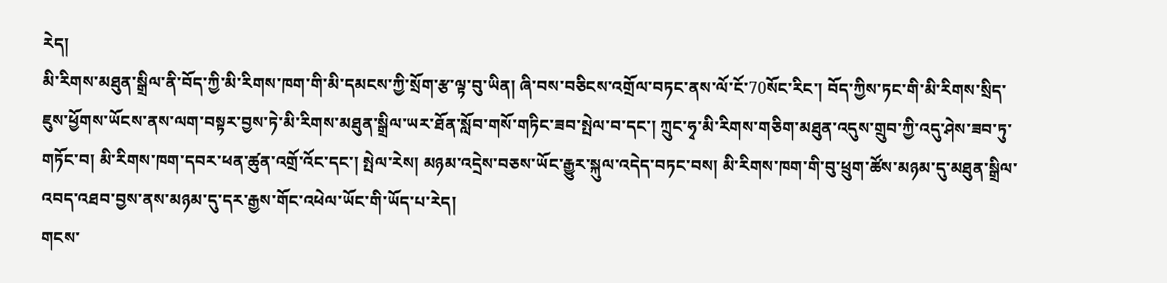རེད།
མི་རིགས་མཐུན་སྒྲིལ་ནི་བོད་ཀྱི་མི་རིགས་ཁག་གི་མི་དམངས་ཀྱི་སྲོག་རྩ་ལྟ་བུ་ཡིན། ཞི་བས་བཅིངས་འགྲོལ་བཏང་ནས་ལོ་ངོ་70སོང་རིང་། བོད་ཀྱིས་ཏང་གི་མི་རིགས་སྲིད་ཇུས་ཕྱོགས་ཡོངས་ནས་ལག་བསྟར་བྱས་ཏེ་མི་རིགས་མཐུན་སྒྲིལ་ཡར་ཐོན་སློབ་གསོ་གཏིང་ཟབ་སྤེལ་བ་དང་། ཀྲུང་ཧྭ་མི་རིགས་གཅིག་མཐུན་འདུས་གྲུབ་ཀྱི་འདུ་ཤེས་ཟབ་ཏུ་གཏོང་བ། མི་རིགས་ཁག་དབར་ཕན་ཚུན་འགྲོ་འོང་དང་། སྤེལ་རེས། མཉམ་འདྲེས་བཅས་ཡོང་རྒྱུར་སྐུལ་འདེད་བཏང་བས། མི་རིགས་ཁག་གི་བུ་ཕྲུག་ཚོས་མཉམ་དུ་མཐུན་སྒྲིལ་འབད་འཐབ་བྱས་ནས་མཉམ་དུ་དར་རྒྱས་གོང་འཕེལ་ཡོང་གི་ཡོད་པ་རེད།
གངས་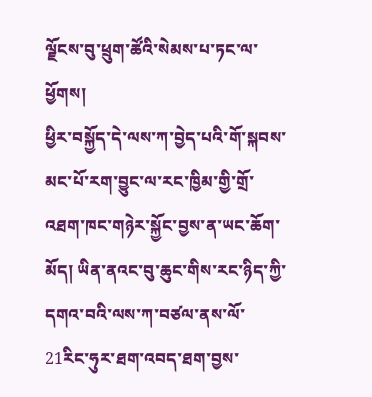ལྗོངས་བུ་ཕྲུག་ཚོའི་སེམས་པ་ཏང་ལ་ཕྱོགས།
ཕྱིར་བསྐྱོད་དེ་ལས་ཀ་བྱེད་པའི་གོ་སྐབས་མང་པོ་རག་བྱུང་ལ་རང་ཁྱིམ་གྱི་གྲོ་འཐག་ཁང་གཉེར་སྐྱོང་བྱས་ན་ཡང་ཆོག་མོད། ཡིན་ནའང་བུ་ཆུང་གིས་རང་ཉིད་ཀྱི་དགའ་བའི་ལས་ཀ་བཙལ་ནས་ལོ་21རིང་ཧུར་ཐག་འབད་ཐག་བྱས་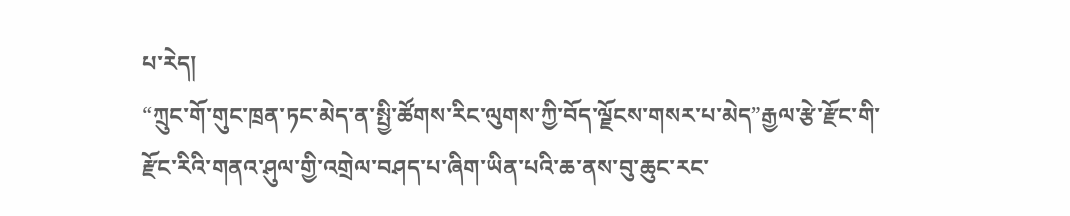པ་རེད།
“ཀྲུང་གོ་གུང་ཁྲན་ཏང་མེད་ན་སྤྱི་ཚོགས་རིང་ལུགས་ཀྱི་བོད་ལྗོངས་གསར་པ་མེད”རྒྱལ་རྩེ་རྫོང་གི་རྫོང་རིའི་གནའ་ཤུལ་གྱི་འགྲེལ་བཤད་པ་ཞིག་ཡིན་པའི་ཆ་ནས་བུ་ཆུང་རང་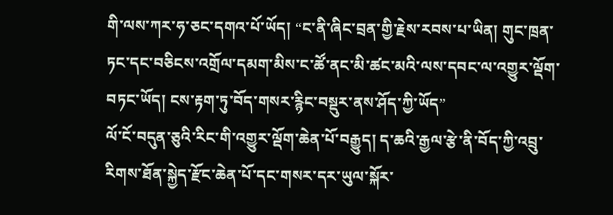གི་ལས་ཀར་ཧ་ཅང་དགའ་པོ་ཡོད། “ང་ནི་ཞིང་བྲན་གྱི་རྗེས་རབས་པ་ཡིན། གུང་ཁྲན་ཏང་དང་བཅིངས་འགྲོལ་དམག་མིས་ང་ཚོ་ནང་མི་ཚང་མའི་ལས་དབང་ལ་འགྱུར་ལྡོག་བཏང་ཡོད། ངས་རྟག་ཏུ་བོད་གསར་རྙིང་བསྡུར་ནས་ཤོད་ཀྱི་ཡོད”
ལོ་ངོ་བདུན་ཅུའི་རིང་གི་འགྱུར་ལྡོག་ཆེན་པོ་བརྒྱུད། ད་ཆའི་རྒྱལ་རྩེ་ནི་བོད་ཀྱི་འབྲུ་རིགས་ཐོན་སྐྱེད་རྫོང་ཆེན་པོ་དང་གསར་དར་ཡུལ་སྐོར་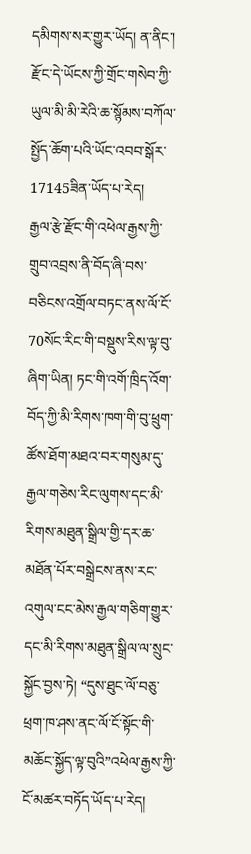དམིགས་སར་གྱུར་ཡོད། ན་ནིང་། རྫོང་དེ་ཡོངས་ཀྱི་གྲོང་གསེབ་ཀྱི་ཡུལ་མི་མི་རེའི་ཆ་སྙོམས་བཀོལ་སྤྱོད་ཆོག་པའི་ཡོང་འབབ་སྒོར་17145ཟིན་ཡོད་པ་རེད།
རྒྱལ་རྩེ་རྫོང་གི་འཕེལ་རྒྱས་ཀྱི་གྲུབ་འབྲས་ནི་བོད་ཞི་བས་བཅིངས་འགྲོལ་བཏང་ནས་ལོ་ངོ་70སོང་རིང་གི་བསྡུས་རིས་ལྟ་བུ་ཞིག་ཡིན། ཏང་གི་འགོ་ཁྲིད་འོག་བོད་ཀྱི་མི་རིགས་ཁག་གི་བུ་ཕྲུག་ཚོས་ཐོག་མཐའ་བར་གསུམ་དུ་རྒྱལ་གཅེས་རིང་ལུགས་དང་མི་རིགས་མཐུན་སྒྲིལ་གྱི་དར་ཆ་མཐོན་པོར་བསྒྲེངས་ནས་རང་འགུལ་ངང་མེས་རྒྱལ་གཅིག་གྱུར་དང་མི་རིགས་མཐུན་སྒྲིལ་ལ་སྲུང་སྐྱོང་བྱས་ཏེ། “དུས་ཐུང་ལོ་བཅུ་ཕྲག་ཁ་ཤས་ནང་ལོ་ངོ་སྟོང་གི་མཆོང་སྐྱོད་ལྟ་བུའི”འཕེལ་རྒྱས་ཀྱི་ངོ་མཚར་བཏོད་ཡོད་པ་རེད།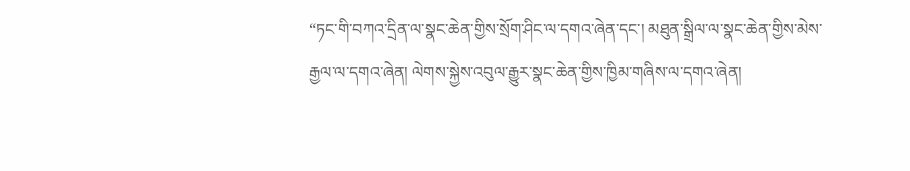“ཏང་གི་བཀའ་དྲིན་ལ་སྣང་ཆེན་གྱིས་སྲོག་ཤིང་ལ་དགའ་ཞེན་དང་། མཐུན་སྒྲིལ་ལ་སྣང་ཆེན་གྱིས་མེས་རྒྱལ་ལ་དགའ་ཞེན། ལེགས་སྐྱེས་འབུལ་རྒྱུར་སྣང་ཆེན་གྱིས་ཁྱིམ་གཞིས་ལ་དགའ་ཞེན།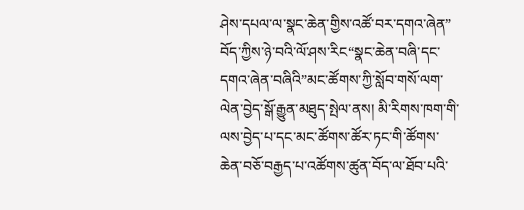ཤེས་དཔལ་ལ་སྣང་ཆེན་གྱིས་འཚོ་བར་དགའ་ཞེན” བོད་ཀྱིས་ཉེ་བའི་ལོ་ཤས་རིང“སྣང་ཆེན་བཞི་དང་དགའ་ཞེན་བཞིའི”མང་ཚོགས་ཀྱི་སློབ་གསོ་ལག་ལེན་བྱེད་སྒོ་རྒྱུན་མཐུད་སྤེལ་ནས། མི་རིགས་ཁག་གི་ལས་བྱེད་པ་དང་མང་ཚོགས་ཚོར་ཏང་གི་ཚོགས་ཆེན་བཅོ་བརྒྱད་པ་འཚོགས་ཚུན་བོད་ལ་ཐོབ་པའི་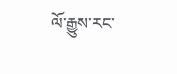ལོ་རྒྱུས་རང་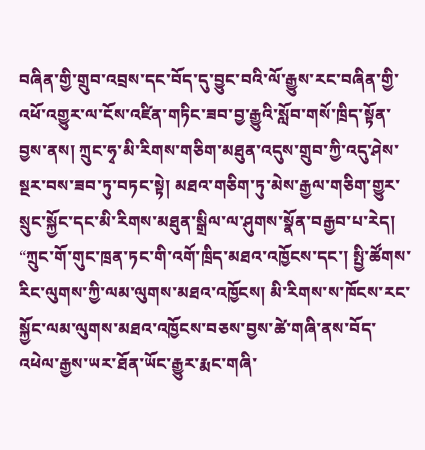བཞིན་གྱི་གྲུབ་འབྲས་དང་བོད་དུ་བྱུང་བའི་ལོ་རྒྱུས་རང་བཞིན་གྱི་འཕོ་འགྱུར་ལ་ངོས་འཛིན་གཏིང་ཟབ་བྱ་རྒྱུའི་སློབ་གསོ་ཁྲིད་སྟོན་བྱས་ནས། ཀྲུང་ཧྭ་མི་རིགས་གཅིག་མཐུན་འདུས་གྲུབ་ཀྱི་འདུ་ཤེས་སྔར་བས་ཟབ་ཏུ་བཏང་སྟེ། མཐའ་གཅིག་ཏུ་མེས་རྒྱལ་གཅིག་གྱུར་སྲུང་སྐྱོང་དང་མི་རིགས་མཐུན་སྒྲིལ་ལ་ཤུགས་སྣོན་བརྒྱབ་པ་རེད།
“ཀྲུང་གོ་གུང་ཁྲན་ཏང་གི་འགོ་ཁྲིད་མཐའ་འཁྱོངས་དང་། སྤྱི་ཚོགས་རིང་ལུགས་ཀྱི་ལམ་ལུགས་མཐའ་འཁྱོངས། མི་རིགས་ས་ཁོངས་རང་སྐྱོང་ལམ་ལུགས་མཐའ་འཁྱོངས་བཅས་བྱས་ཚེ་གཞི་ནས་བོད་འཕེལ་རྒྱས་ཡར་ཐོན་ཡོང་རྒྱུར་རྨང་གཞི་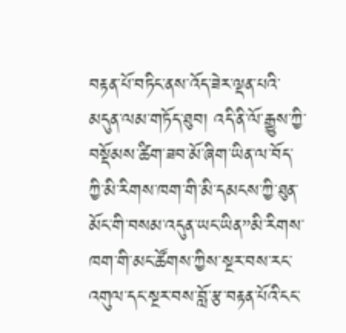བརྟན་པོ་བཏིང་ནས་འོད་ཟེར་ལྡན་པའི་མདུན་ལམ་གཏོད་ཐུབ། འདི་ནི་ལོ་རྒྱུས་ཀྱི་བསྡོམས་ཚིག་ཟབ་མོ་ཞིག་ཡིན་ལ་བོད་ཀྱི་མི་རིགས་ཁག་གི་མི་དམངས་ཀྱི་ཐུན་མོང་གི་བསམ་འདུན་ཡང་ཡིན”མི་རིགས་ཁག་གི་མང་ཚོགས་ཀྱིས་སྔར་བས་རང་འགུལ་དང་སྔར་བས་བློ་རྩ་བརྟན་པོའི་ངང་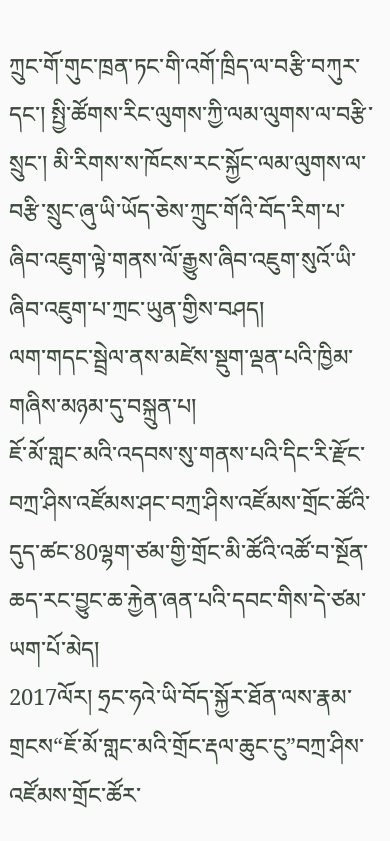ཀྲུང་གོ་གུང་ཁྲན་ཏང་གི་འགོ་ཁྲིད་ལ་བརྩི་བཀུར་དང་། སྤྱི་ཚོགས་རིང་ལུགས་ཀྱི་ལམ་ལུགས་ལ་བརྩི་སྲུང་། མི་རིགས་ས་ཁོངས་རང་སྐྱོང་ལམ་ལུགས་ལ་བརྩི་སྲུང་ཞུ་ཡི་ཡོད་ཅེས་ཀྲུང་གོའི་བོད་རིག་པ་ཞིབ་འཇུག་ལྟེ་གནས་ལོ་རྒྱུས་ཞིབ་འཇུག་སུའོ་ཡི་ཞིབ་འཇུག་པ་ཀྲང་ཡུན་གྱིས་བཤད།
ལག་གདང་སྦྲེལ་ནས་མཛེས་སྡུག་ལྡན་པའི་ཁྱིམ་གཞིས་མཉམ་དུ་བསྐྲུན་པ།
ཇོ་མོ་གླང་མའི་འདབས་སུ་གནས་པའི་དིང་རི་རྫོང་བཀྲ་ཤིས་འཛོམས་ཤང་བཀྲ་ཤིས་འཛོམས་གྲོང་ཚོའི་དུད་ཚང་80ལྷག་ཙམ་གྱི་གྲོང་མི་ཚོའི་འཚོ་བ་སྔོན་ཆད་རང་བྱུང་ཆ་རྐྱེན་ཞན་པའི་དབང་གིས་དེ་ཙམ་ཡག་པོ་མེད།
2017ལོར། ཧྲང་ཧའེ་ཡི་བོད་སྐྱོར་ཐོན་ལས་རྣམ་གྲངས“ཇོ་མོ་གླང་མའི་གྲོང་རྡལ་ཆུང་ངུ”བཀྲ་ཤིས་འཛོམས་གྲོང་ཚོར་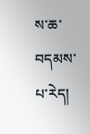ས་ཆ་བདམས་པ་རེད།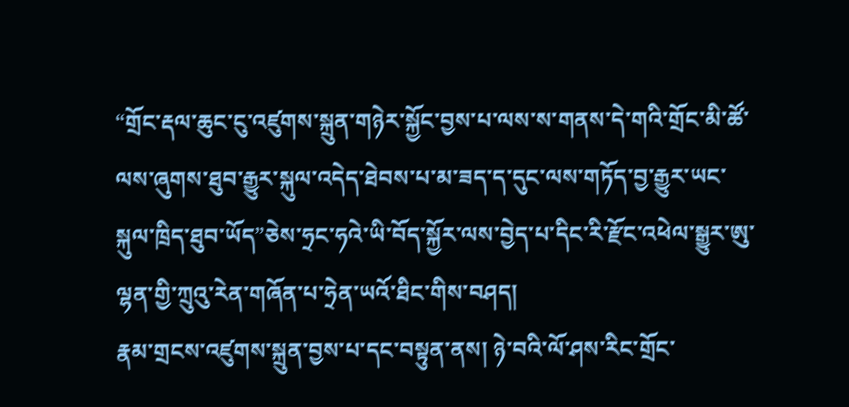“གྲོང་རྡལ་ཆུང་ངུ་འཛུགས་སྐྲུན་གཉེར་སྐྱོང་བྱས་པ་ལས་ས་གནས་དེ་གའི་གྲོང་མི་ཚོ་ལས་ཞུགས་ཐུབ་རྒྱུར་སྐུལ་འདེད་ཐེབས་པ་མ་ཟད་ད་དུང་ལས་གཏོད་བྱ་རྒྱུར་ཡང་སྐུལ་ཁྲིད་ཐུབ་ཡོད”ཅེས་ཧྲང་ཧའེ་ཡི་བོད་སྐྱོར་ལས་བྱེད་པ་དིང་རི་རྫོང་འཕེལ་སྒྱུར་ཨུ་ལྷན་གྱི་ཀྲུའུ་རེན་གཞོན་པ་ཧྲེན་ཡའོ་ཐིང་གིས་བཤད།
རྣམ་གྲངས་འཛུགས་སྐྲུན་བྱས་པ་དང་བསྟུན་ནས། ཉེ་བའི་ལོ་ཤས་རིང་གྲོང་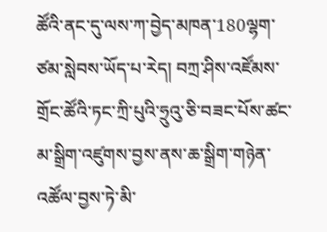ཚོའི་ནང་དུ་ལས་ཀ་བྱེད་མཁན་180ལྷག་ཙམ་སླེབས་ཡོད་པ་རེད། བཀྲ་ཤིས་འཛོམས་གྲོང་ཚོའི་ཏང་ཀྲི་པུའི་ཧྲུའུ་ཅི་བཟང་པོས་ཚང་མ་སྒྲིག་འཛུགས་བྱས་ནས་ཆ་སྒྲིག་གཉེན་འཚོལ་བྱས་ཏེ་མི་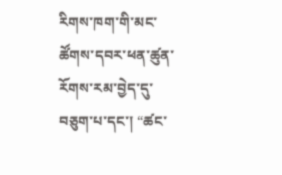རིགས་ཁག་གི་མང་ཚོགས་དབར་ཕན་ཚུན་རོགས་རམ་བྱེད་དུ་བཅུག་པ་དང་། “ཚང་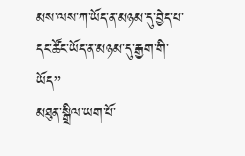མས་ལས་ཀ་ཡོད་ན་མཉམ་དུ་བྱེད་པ་དང་ཚོང་ཡོད་ན་མཉམ་དུ་རྒྱག་གི་ཡོད”
མཐུན་སྒྲིལ་ཡག་པོ་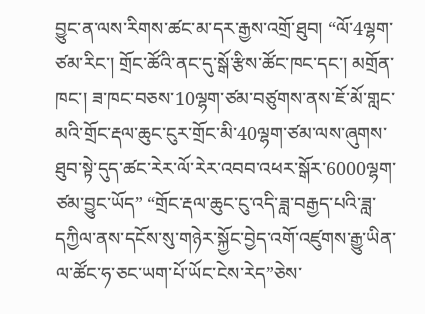བྱུང་ན་ལས་རིགས་ཚང་མ་དར་རྒྱས་འགྲོ་ཐུབ། “ལོ་4ལྷག་ཙམ་རིང་། གྲོང་ཚོའི་ནང་དུ་སྒོ་རྩིས་ཚོང་ཁང་དང་། མགྲོན་ཁང་། ཟ་ཁང་བཅས་10ལྷག་ཙམ་བཙུགས་ནས་ཇོ་མོ་གླང་མའི་གྲོང་རྡལ་ཆུང་ངུར་གྲོང་མི་40ལྷག་ཙམ་ལས་ཞུགས་ཐུབ་སྟེ་དུད་ཚང་རེར་ལོ་རེར་འབབ་འཕར་སྒོར་6000ལྷག་ཙམ་བྱུང་ཡོད” “གྲོང་རྡལ་ཆུང་ངུ་འདི་ཟླ་བརྒྱད་པའི་ཟླ་དཀྱིལ་ནས་དངོས་སུ་གཉེར་སྐྱོང་བྱེད་འགོ་འཛུགས་རྒྱུ་ཡིན་ལ་ཚོང་ཧ་ཅང་ཡག་པོ་ཡོང་ངེས་རེད”ཅེས་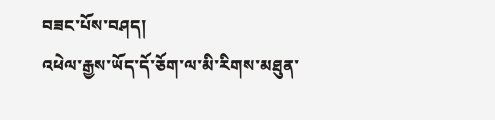བཟང་པོས་བཤད།
འཕེལ་རྒྱས་ཡོད་དོ་ཅོག་ལ་མི་རིགས་མཐུན་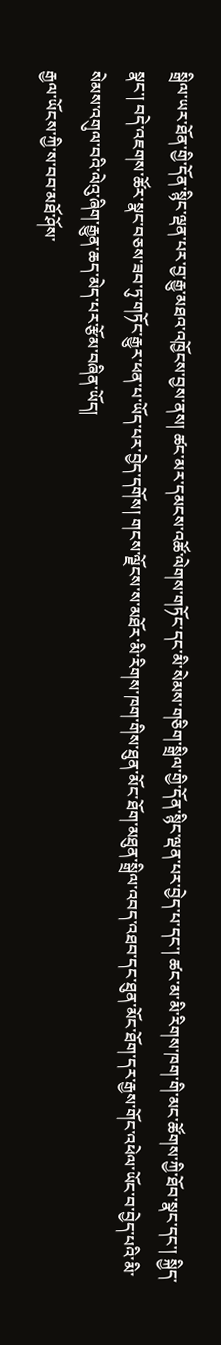སྒྲིལ་ཡར་ཐོན་གྱི་དོན་སྙིང་ལྡན་པར་བྱ་རྒྱུ་མཐའ་འཁྱོངས་བྱས་ནས། ཚང་མར་དམངས་འཚོ་ལེགས་གཏོང་དང་མི་སེམས་གཅིག་སྒྲིལ་གྱི་དོན་སྙིང་ལྡན་པར་བྱེད་པ་དང་། ཚང་མ་མི་རིགས་ཁག་གི་མང་ཚོགས་ཀྱི་ཐོབ་སྣང་དང་། སྐྱིད་སྣང་། བདེ་འཇགས་ཚོར་སྣང་བཅས་ཟབ་ཏུ་གཏོང་རྒྱུར་ཕན་པ་ཡོད་པར་བྱེད་དགོས། གངས་ལྗོངས་ས་མཐོར་མི་རིགས་ཁག་གིས་ཐུན་མོང་ཐོག་མཐུན་སྒྲིལ་འབད་འཐབ་དང་ཐུན་མོང་ཐོག་དར་རྒྱས་གོང་འཕེལ་ཡོང་བ་བྱེད་པའི་མི་སེམས་འགུལ་བའི་ལེའུ་ཞིག་རྒྱུན་ཆད་མེད་པར་རྩོམ་བཞིན་ཡོད།
རྒྱལ་ཡོངས་ཀྱི་ས་བབ་མཐོ་ཤོས་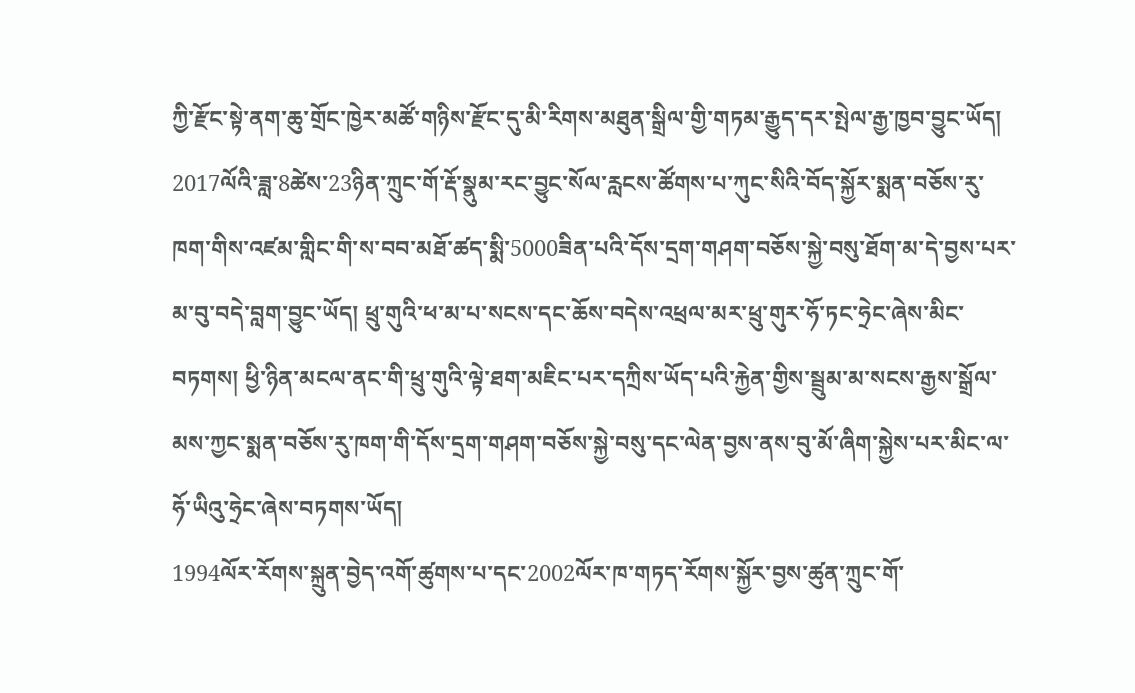ཀྱི་རྫོང་སྟེ་ནག་ཆུ་གྲོང་ཁྱེར་མཚོ་གཉིས་རྫོང་དུ་མི་རིགས་མཐུན་སྒྲིལ་གྱི་གཏམ་རྒྱུད་དར་སྤེལ་རྒྱ་ཁྱབ་བྱུང་ཡོད། 2017ལོའི་ཟླ་8ཚེས་23ཉིན་ཀྲུང་གོ་རྡོ་སྣུམ་རང་བྱུང་སོལ་རླངས་ཚོགས་པ་ཀུང་སིའི་བོད་སྐྱོར་སྨན་བཅོས་རུ་ཁག་གིས་འཛམ་གླིང་གི་ས་བབ་མཐོ་ཚད་སྨི་5000ཟིན་པའི་དོས་དྲག་གཤག་བཅོས་སྐྱེ་བསུ་ཐོག་མ་དེ་བྱས་པར་མ་བུ་བདེ་བླག་བྱུང་ཡོད། ཕྲུ་གུའི་ཕ་མ་པ་སངས་དང་ཆོས་བདེས་འཕྲལ་མར་ཕྲུ་གུར་ཧོ་ཏང་ཧྲེང་ཞེས་མིང་བཏགས། ཕྱི་ཉིན་མངལ་ནང་གི་ཕྲུ་གུའི་ལྟེ་ཐག་མཇིང་པར་དཀྲིས་ཡོད་པའི་རྐྱེན་གྱིས་སྦྲུམ་མ་སངས་རྒྱས་སྒྲོལ་མས་ཀྱང་སྨན་བཅོས་རུ་ཁག་གི་དོས་དྲག་གཤག་བཅོས་སྐྱེ་བསུ་དང་ལེན་བྱས་ནས་བུ་མོ་ཞིག་སྐྱེས་པར་མིང་ལ་ཧོ་ཡིའུ་ཧྲེང་ཞེས་བཏགས་ཡོད།
1994ལོར་རོགས་སྐྲུན་བྱེད་འགོ་ཚུགས་པ་དང་2002ལོར་ཁ་གཏད་རོགས་སྐྱོར་བྱས་ཚུན་ཀྲུང་གོ་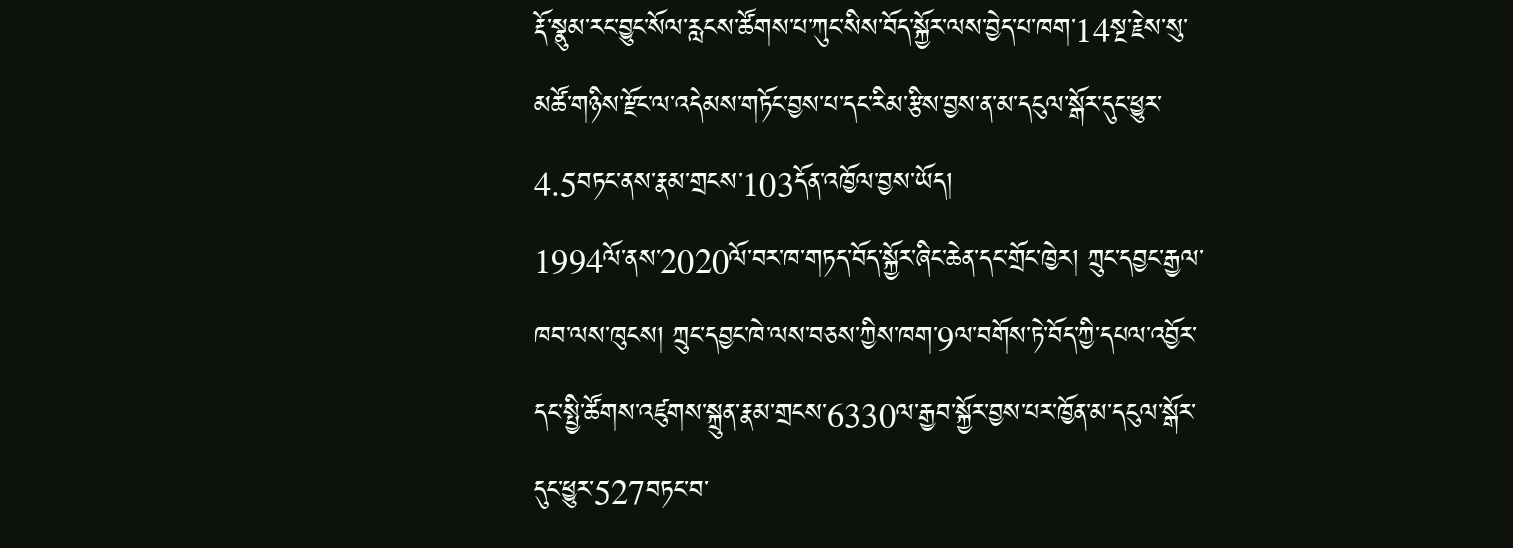རྡོ་སྣུམ་རང་བྱུང་སོལ་རླངས་ཚོགས་པ་ཀུང་སིས་བོད་སྐྱོར་ལས་བྱེད་པ་ཁག་14སྔ་རྗེས་སུ་མཚོ་གཉིས་རྫོང་ལ་འདེམས་གཏོང་བྱས་པ་དང་རིམ་རྩིས་བྱས་ན་མ་དངུལ་སྒོར་དུང་ཕྱུར་4.5བཏང་ནས་རྣམ་གྲངས་103དོན་འཁྱོལ་བྱས་ཡོད།
1994ལོ་ནས་2020ལོ་བར་ཁ་གཏད་བོད་སྐྱོར་ཞིང་ཆེན་དང་གྲོང་ཁྱེར། ཀྲུང་དབྱང་རྒྱལ་ཁབ་ལས་ཁུངས། ཀྲུང་དབྱང་ཁེ་ལས་བཅས་ཀྱིས་ཁག་9ལ་བགོས་ཏེ་བོད་ཀྱི་དཔལ་འབྱོར་དང་སྤྱི་ཚོགས་འཛུགས་སྐྲུན་རྣམ་གྲངས་6330ལ་རྒྱབ་སྐྱོར་བྱས་པར་ཁྱོན་མ་དངུལ་སྒོར་དུང་ཕྱུར་527བཏང་བ་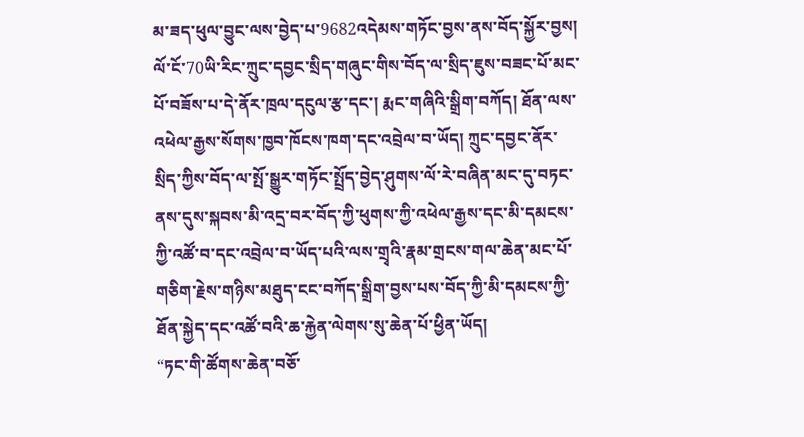མ་ཟད་ཕུལ་བྱུང་ལས་བྱེད་པ་9682འདེམས་གཏོང་བྱས་ནས་བོད་སྐྱོར་བྱས།
ལོ་ངོ་70ཡི་རིང་ཀྲུང་དབྱང་སྲིད་གཞུང་གིས་བོད་ལ་སྲིད་ཇུས་བཟང་པོ་མང་པོ་བཟོས་པ་དེ་ནོར་ཁྲལ་དངུལ་རྩ་དང་། རྨང་གཞིའི་སྒྲིག་བཀོད། ཐོན་ལས་འཕེལ་རྒྱས་སོགས་ཁྱབ་ཁོངས་ཁག་དང་འབྲེལ་བ་ཡོད། ཀྲུང་དབྱང་ནོར་སྲིད་ཀྱིས་བོད་ལ་སྤོ་སྒྱུར་གཏོང་སྤྲོད་བྱེད་ཤུགས་ལོ་རེ་བཞིན་མང་དུ་བཏང་ནས་དུས་སྐབས་མི་འདྲ་བར་བོད་ཀྱི་ཕུགས་ཀྱི་འཕེལ་རྒྱས་དང་མི་དམངས་ཀྱི་འཚོ་བ་དང་འབྲེལ་བ་ཡོད་པའི་ལས་གྲྭའི་རྣམ་གྲངས་གལ་ཆེན་མང་པོ་གཅིག་རྗེས་གཉིས་མཐུད་ངང་བཀོད་སྒྲིག་བྱས་པས་བོད་ཀྱི་མི་དམངས་ཀྱི་ཐོན་སྐྱེད་དང་འཚོ་བའི་ཆ་རྐྱེན་ལེགས་སུ་ཆེན་པོ་ཕྱིན་ཡོད།
“ཏང་གི་ཚོགས་ཆེན་བཅོ་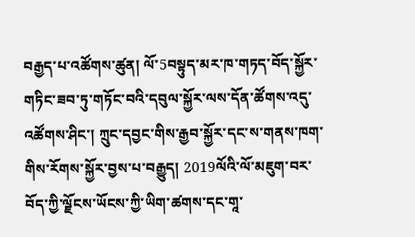བརྒྱད་པ་འཚོགས་ཚུན། ལོ་5བསྟུད་མར་ཁ་གཏད་བོད་སྐྱོར་གཏིང་ཟབ་ཏུ་གཏོང་བའི་དབུལ་སྐྱོར་ལས་དོན་ཚོགས་འདུ་འཚོགས་ཤིང་། ཀྲུང་དབྱང་གིས་རྒྱབ་སྐྱོར་དང་ས་གནས་ཁག་གིས་རོགས་སྐྱོར་བྱས་པ་བརྒྱུད། 2019ལོའི་ལོ་མཇུག་བར་བོད་ཀྱི་ལྗོངས་ཡོངས་ཀྱི་ཡིག་ཚགས་དང་གཱ་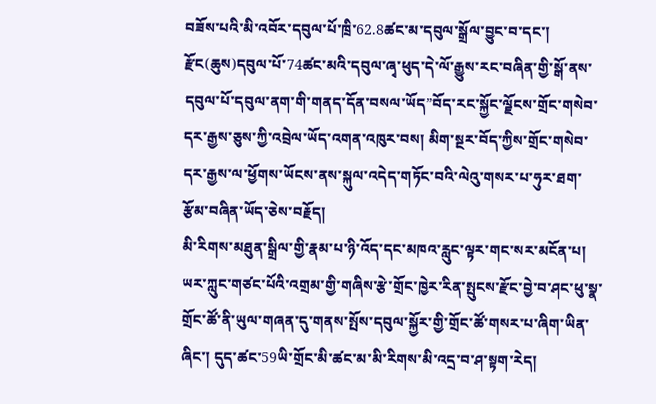བཟོས་པའི་མི་འབོར་དབུལ་པོ་ཁྲི་62.8ཚང་མ་དབུལ་སྒྲོལ་བྱུང་བ་དང་། རྫོང(ཆུས)དབུལ་པོ་74ཚང་མའི་དབུལ་ཞྭ་ཕུད་དེ་ལོ་རྒྱུས་རང་བཞིན་གྱི་སྒོ་ནས་དབུལ་པོ་དབུལ་ནག་གི་གནད་དོན་བསལ་ཡོད”བོད་རང་སྐྱོང་ལྗོངས་གྲོང་གསེབ་དར་རྒྱས་ཅུས་ཀྱི་འབྲེལ་ཡོད་འགན་འཁུར་བས། མིག་སྔར་བོད་ཀྱིས་གྲོང་གསེབ་དར་རྒྱས་ལ་ཕྱོགས་ཡོངས་ནས་སྐུལ་འདེད་གཏོང་བའི་ལེའུ་གསར་པ་ཧུར་ཐག་རྩོམ་བཞིན་ཡོད་ཅེས་བརྗོད།
མི་རིགས་མཐུན་སྒྲིལ་གྱི་རྣམ་པ་ཉི་འོད་དང་མཁའ་རླུང་ལྟར་གང་སར་མངོན་པ།
ཡར་ཀླུང་གཙང་པོའི་འགྲམ་གྱི་གཞིས་རྩེ་གྲོང་ཁྱེར་རིན་སྤུངས་རྫོང་བྱེ་བ་ཤང་ཕུ་སྣ་གྲོང་ཚོ་ནི་ཡུལ་གཞན་དུ་གནས་སྤོས་དབུལ་སྐྱོར་གྱི་གྲོང་ཚོ་གསར་པ་ཞིག་ཡིན་ཞིང་། དུད་ཚང་59ཡི་གྲོང་མི་ཚང་མ་མི་རིགས་མི་འདྲ་བ་ཤ་སྟག་རེད།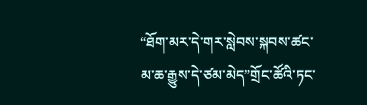“ཐོག་མར་དེ་གར་སླེབས་སྐབས་ཚང་མ་ཆ་རྒྱུས་དེ་ཙམ་མེད”གྲོང་ཚོའི་ཏང་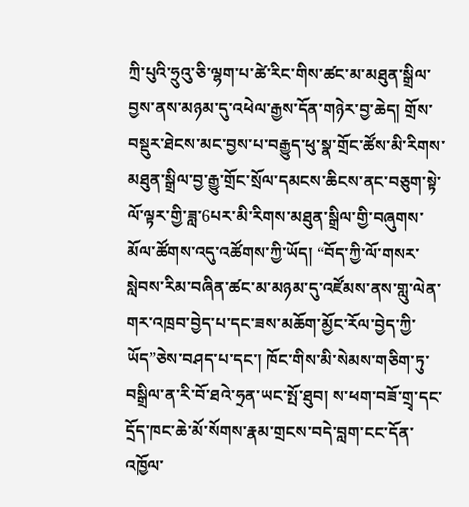ཀྲི་པུའི་ཧྲུའུ་ཅི་ལྷག་པ་ཚེ་རིང་གིས་ཚང་མ་མཐུན་སྒྲིལ་བྱས་ནས་མཉམ་དུ་འཕེལ་རྒྱས་དོན་གཉེར་བྱ་ཆེད། གྲོས་བསྡུར་ཐེངས་མང་བྱས་པ་བརྒྱུད་ཕུ་སྣ་གྲོང་ཚོས་མི་རིགས་མཐུན་སྒྲིལ་བྱ་རྒྱུ་གྲོང་སྲོལ་དམངས་ཆིངས་ནང་བཅུག་སྟེ་ལོ་ལྟར་གྱི་ཟླ་6པར་མི་རིགས་མཐུན་སྒྲིལ་གྱི་བཞུགས་མོལ་ཚོགས་འདུ་འཚོགས་ཀྱི་ཡོད། “བོད་ཀྱི་ལོ་གསར་སླེབས་རིམ་བཞིན་ཚང་མ་མཉམ་དུ་འཛོམས་ནས་གླུ་ལེན་གར་འཁྲབ་བྱེད་པ་དང་ཟས་མཆོག་མྱོང་རོལ་བྱེད་ཀྱི་ཡོད”ཅེས་བཤད་པ་དང་། ཁོང་གིས་མི་སེམས་གཅིག་ཏུ་བསྒྲིལ་ན་རི་བོ་ཐའེ་ཧྲན་ཡང་སྤོ་ཐུབ། ས་ཕག་བཟོ་གྲྭ་དང་དྲོད་ཁང་ཆེ་མོ་སོགས་རྣམ་གྲངས་བདེ་བླག་ངང་དོན་འཁྱོལ་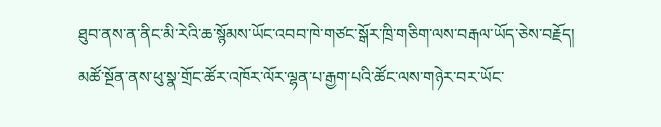ཐུབ་ནས་ན་ནིང་མི་རེའི་ཆ་སྙོམས་ཡོང་འབབ་ཁེ་གཙང་སྒོར་ཁྲི་གཅིག་ལས་བརྒལ་ཡོད་ཅེས་བརྗོད།
མཚོ་སྔོན་ནས་ཕུ་སྣ་གྲོང་ཚོར་འཁོར་ལོར་ལྷན་པ་རྒྱག་པའི་ཚོང་ལས་གཉེར་བར་ཡོང་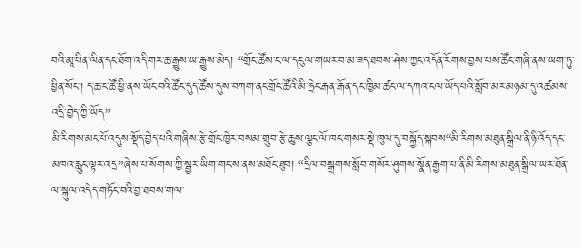བའི་མཱ་པིན་ལིན་དང་ཐོག་འདི་གར་ཆ་རྒྱུས་ཡ་རྒྱུས་མེད། “གྲོང་ཚོས་ང་ལ་དངུལ་གཡར་བ་མ་ཟད་ཐབས་ཤེས་ཀྱང་འདོན་རོགས་བྱས་པས་ཚོང་གཞི་ནས་ཡག་ཏུ་ཕྱིན་སོང་། ད་ཆ་ང་ཚོ་ཕྱི་ནས་ཡོང་བའི་ཚོང་དུད་ཚོས་དུས་བཀག་ནང་གྲོང་ཚོའི་མི་ཧྲེང་རྒན་རྒོན་དང་ཁྱིམ་ཚང་ལ་དཀའ་ངལ་ཡོད་པའི་སློབ་མར་མཉམ་དུ་འཚམས་འདྲི་བྱེད་ཀྱི་ཡོད”
མི་རིགས་མང་པོ་འདུས་སྡོད་བྱེད་པའི་གཞིས་རྩེ་གྲོང་ཁྱེར་བསམ་གྲུབ་རྩེ་ཆུས་ལྕང་ལོ་ཁང་གསར་སྡེ་ཁུལ་དུ་བསྐྱོད་སྐབས“མི་རིགས་མཐུན་སྒྲིལ་ནི་ཉི་འོད་དང་མཁའ་རླུང་ལྟར་འདྲ”ཞེས་པ་སོགས་ཀྱི་སྦྱར་ཡིག་གང་ས་ནས་མཐོང་ཐུབ། “དྲིལ་བསྒྲགས་སློབ་གསོར་ཤུགས་སྣོན་རྒྱག་པ་ནི་མི་རིགས་མཐུན་སྒྲིལ་ཡར་ཐོན་ལ་སྐུལ་འདེད་གཏོང་བའི་བྱ་ཐབས་གལ་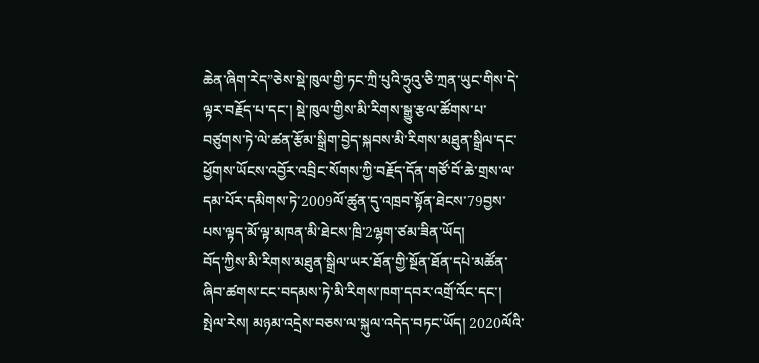ཆེན་ཞིག་རེད”ཅེས་སྡེ་ཁུལ་གྱི་ཏང་ཀྲི་པུའི་ཧྲུའུ་ཅི་ཀྲན་ཡུང་གིས་དེ་ལྟར་བརྗོད་པ་དང་། སྡེ་ཁུལ་གྱིས་མི་རིགས་སྒྱུ་རྩལ་ཚོགས་པ་བཙུགས་ཏེ་ལེ་ཚན་རྩོམ་སྒྲིག་བྱེད་སྐབས་མི་རིགས་མཐུན་སྒྲིལ་དང་ཕྱོགས་ཡོངས་འབྱོར་འབྲིང་སོགས་ཀྱི་བརྗོད་དོན་གཙོ་བོ་ཆེ་གྲས་ལ་དམ་པོར་དམིགས་ཏེ་2009ལོ་ཚུན་དུ་འཁྲབ་སྟོན་ཐེངས་79བྱས་པས་ལྟད་མོ་ལྟ་མཁན་མི་ཐེངས་ཁྲི་2ལྷག་ཙམ་ཟིན་ཡོད།
བོད་ཀྱིས་མི་རིགས་མཐུན་སྒྲིལ་ཡར་ཐོན་གྱི་སྔོན་ཐོན་དཔེ་མཚོན་ཞིབ་ཚགས་ངང་བདམས་ཏེ་མི་རིགས་ཁག་དབར་འགྲོ་འོང་དང་། སྤེལ་རེས། མཉམ་འདྲེས་བཅས་ལ་སྐུལ་འདེད་བཏང་ཡོད། 2020ལོའི་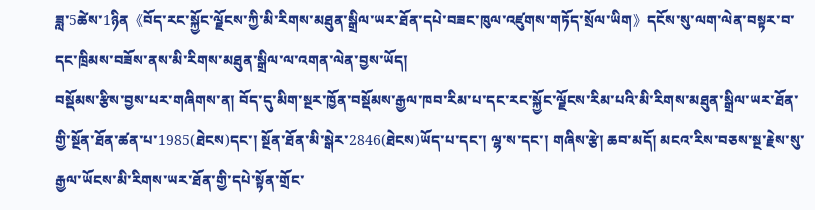ཟླ་5ཚེས་1ཉིན《བོད་རང་སྐྱོང་ལྗོངས་ཀྱི་མི་རིགས་མཐུན་སྒྲིལ་ཡར་ཐོན་དཔེ་བཟང་ཁུལ་འཛུགས་གཏོད་སྲོལ་ཡིག》དངོས་སུ་ལག་ལེན་བསྟར་བ་དང་ཁྲིམས་བཟོས་ནས་མི་རིགས་མཐུན་སྒྲིལ་ལ་འགན་ལེན་བྱས་ཡོད།
བསྡོམས་རྩིས་བྱས་པར་གཞིགས་ན། བོད་དུ་མིག་སྔར་ཁྱོན་བསྡོམས་རྒྱལ་ཁབ་རིམ་པ་དང་རང་སྐྱོང་ལྗོངས་རིམ་པའི་མི་རིགས་མཐུན་སྒྲིལ་ཡར་ཐོན་གྱི་སྔོན་ཐོན་ཚན་པ་1985(ཐེངས)དང་། སྔོན་ཐོན་མི་སྒེར་2846(ཐེངས)ཡོད་པ་དང་། ལྷ་ས་དང་། གཞིས་རྩེ། ཆབ་མདོ། མངའ་རིས་བཅས་སྔ་རྗེས་སུ་རྒྱལ་ཡོངས་མི་རིགས་ཡར་ཐོན་གྱི་དཔེ་སྟོན་གྲོང་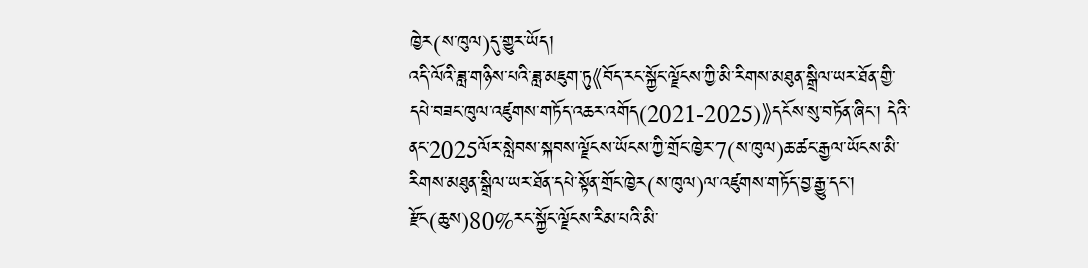ཁྱེར(ས་ཁུལ)དུ་གྱུར་ཡོད།
འདི་ལོའི་ཟླ་གཉིས་པའི་ཟླ་མཇུག་ཏུ《བོད་རང་སྐྱོང་ལྗོངས་ཀྱི་མི་རིགས་མཐུན་སྒྲིལ་ཡར་ཐོན་གྱི་དཔེ་བཟང་ཁུལ་འཛུགས་གཏོད་འཆར་འགོད(2021-2025)》དངོས་སུ་བཏོན་ཞིང་། དེའི་ནང་2025ལོར་སླེབས་སྐབས་ལྗོངས་ཡོངས་ཀྱི་གྲོང་ཁྱེར་7(ས་ཁུལ)ཆ་ཚང་རྒྱལ་ཡོངས་མི་རིགས་མཐུན་སྒྲིལ་ཡར་ཐོན་དཔེ་སྟོན་གྲོང་ཁྱེར(ས་ཁུལ)ལ་འཛུགས་གཏོད་བྱ་རྒྱུ་དང་། རྫོང(ཆུས)80%རང་སྐྱོང་ལྗོངས་རིམ་པའི་མི་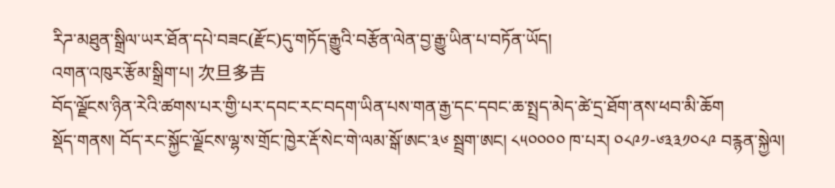རིཌ་མཐུན་སྒྲིལ་ཡར་ཐོན་དཔེ་བཟང(རྫོང)དུ་གཏོད་རྒྱུའི་བརྩོན་ལེན་བྱ་རྒྱུ་ཡིན་པ་བཏོན་ཡོད།
འགན་འཁུར་རྩོམ་སྒྲིག་པ། 次旦多吉
བོད་ལྗོངས་ཉིན་རེའི་ཚགས་པར་གྱི་པར་དབང་རང་བདག་ཡིན་པས་གན་རྒྱ་དང་དབང་ཆ་སྤྲད་མེད་ཚེ་དྲ་ཐོག་ནས་ཕབ་མི་ཆོག
སྡོད་གནས། བོད་རང་སྐྱོང་ལྗོངས་ལྷ་ས་གྲོང་ཁྱེར་རྡོ་སེང་གེ་ལམ་སྒོ་ཨང་༣༦ སྦྲག་ཨང། ༨༥༠༠༠༠ ཁ་པར། ༠༨༩༡-༦༣༣༡༠༨༩ བརྙན་སྐྱེལ།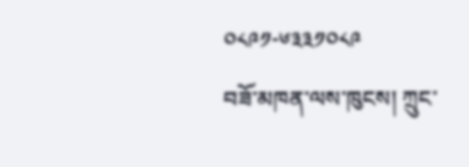༠༨༩༡-༦༣༣༡༠༨༩
བཟོ་མཁན་ལས་ཁུངས། ཀྲུང་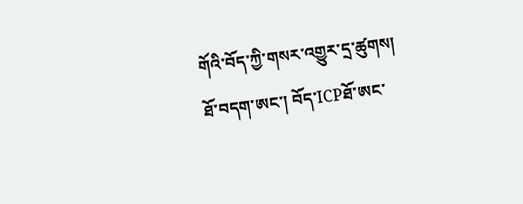གོའི་བོད་ཀྱི་གསར་འགྱུར་དྲ་ཚུགས།
ཐོ་བདག་ཨང་། བོད་ICPཐོ་ཨང་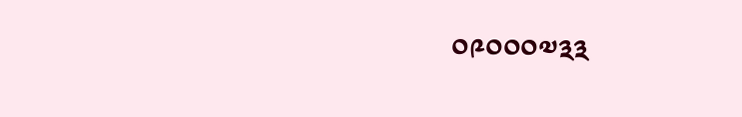༠༩༠༠༠༧༣༣